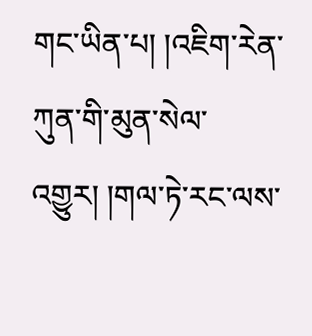གང་ཡིན་པ། །འཇིག་རེན་ཀུན་གི་མུན་སེལ་འགྱུར། །གལ་ཏེ་རང་ལས་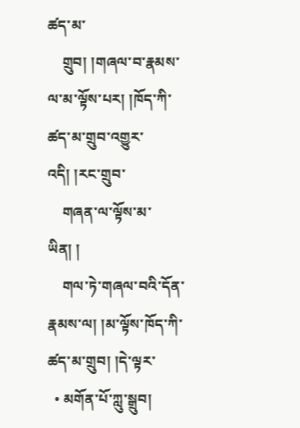ཚད་མ་
    གྲུབ། །གཞལ་བ་རྣམས་ལ་མ་ལྟོས་པར། །ཁོད་ཀི་ཚད་མ་གྲུབ་འགྱུར་འདི། །རང་གྲུབ་
    གཞན་ལ་ལྟོས་མ་ཡིན། །
    གལ་ཏེ་གཞལ་བའི་དོན་རྣམས་ལ། །མ་ལྟོས་ཁོད་ཀི་ཚད་མ་གྲུབ། །དེ་ལྟར་
  • མགོན་པོ་ཀླུ་སྒྲུབ།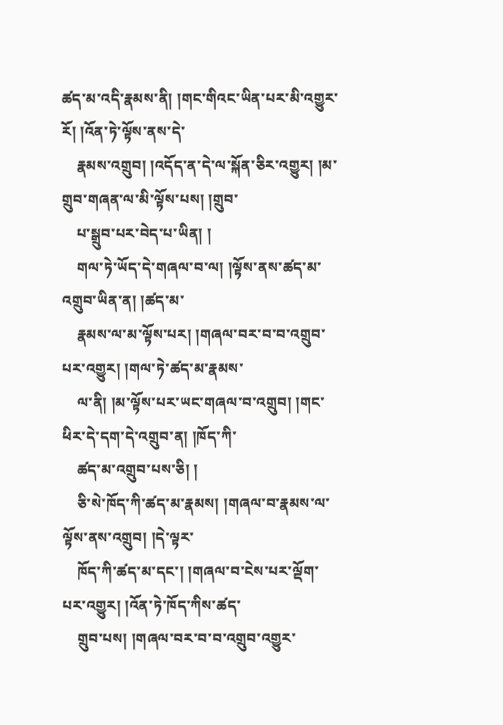ཚད་མ་འདི་རྣམས་ནི། །གང་གིའང་ཡིན་པར་མི་འགྱུར་རོ། །འོན་ཏེ་ལྟོས་ནས་དེ་
    རྣམས་འགྲུབ། །འདོད་ན་དེ་ལ་སྐོན་ཅིར་འགྱུར། །མ་གྲུབ་གཞན་ལ་མི་ལྟོས་པས། །གྲུབ་
    པ་སྒྲུབ་པར་བེད་པ་ཡིན། །
    གལ་ཏེ་ཡོད་དེ་གཞལ་བ་ལ། །ལྟོས་ནས་ཚད་མ་འགྲུབ་ཡིན་ན། །ཚད་མ་
    རྣམས་ལ་མ་ལྟོས་པར། །གཞལ་བར་བ་བ་འགྲུབ་པར་འགྱུར། །གལ་ཏེ་ཚད་མ་རྣམས་
    ལ་ནི། །མ་ལྟོས་པར་ཡང་གཞལ་བ་འགྲུབ། །གང་ཕིར་དེ་དག་དེ་འགྲུབ་ན། །ཁོད་ཀི་
    ཚད་མ་འགྲུབ་པས་ཅི། །
    ཅི་སེ་ཁོད་ཀི་ཚད་མ་རྣམས། །གཞལ་བ་རྣམས་ལ་ལྟོས་ནས་འགྲུབ། །དེ་ལྟར་
    ཁོད་ཀི་ཚད་མ་དང་། །གཞལ་བ་ངེས་པར་ལྡོག་པར་འགྱུར། །འོན་ཏེ་ཁོད་ཀིས་ཚད་
    གྲུབ་པས། །གཞལ་བར་བ་བ་འགྲུབ་འགྱུར་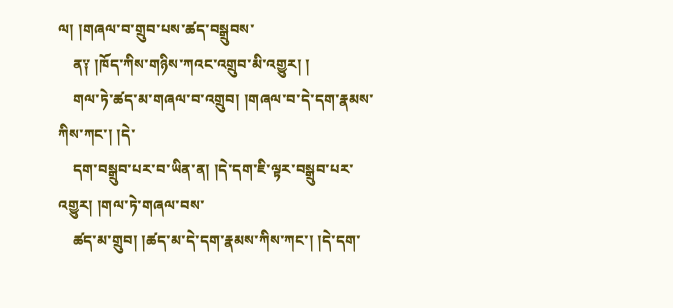ལ། །གཞལ་བ་གྲུབ་པས་ཚད་བསྒྲུབས་
    ན༑ །ཁོད་ཀིས་གཉིས་ཀའང་འགྲུབ་མི་འགྱུར། །
    གལ་ཏེ་ཚད་མ་གཞལ་བ་འགྲུབ། །གཞལ་བ་དེ་དག་རྣམས་ཀིས་ཀང་། །དེ་
    དག་བསྒྲུབ་པར་བ་ཡིན་ན། །དེ་དག་ཇི་ལྟར་བསྒྲུབ་པར་འགྱུར། །གལ་ཏེ་གཞལ་བས་
    ཚད་མ་གྲུབ། །ཚད་མ་དེ་དག་རྣམས་ཀིས་ཀང་། །དེ་དག་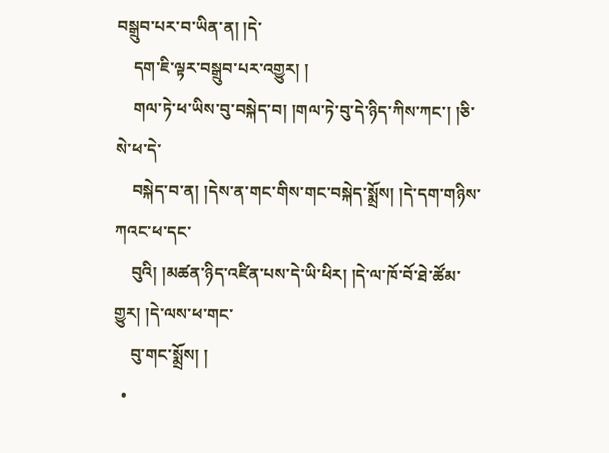བསྒྲུབ་པར་བ་ཡིན་ན། །དེ་
    དག་ཇི་ལྟར་བསྒྲུབ་པར་འགྱུར། །
    གལ་ཏེ་ཕ་ཡིས་བུ་བསྐེད་བ། །གལ་ཏེ་བུ་དེ་ཉིད་ཀིས་ཀང་། །ཅི་སེ་ཕ་དེ་
    བསྐེད་བ་ན། །དེས་ན་གང་གིས་གང་བསྐེད་སྨྲོས། །དེ་དག་གཉིས་ཀའང་ཕ་དང་
    བུའི། །མཚན་ཉིད་འཛིན་པས་དེ་ཡི་ཕིར། །དེ་ལ་ཁོ་བོ་ཐེ་ཚོམ་གྱུར། །དེ་ལས་ཕ་གང་
    བུ་གང་སྨྲོས། །
  •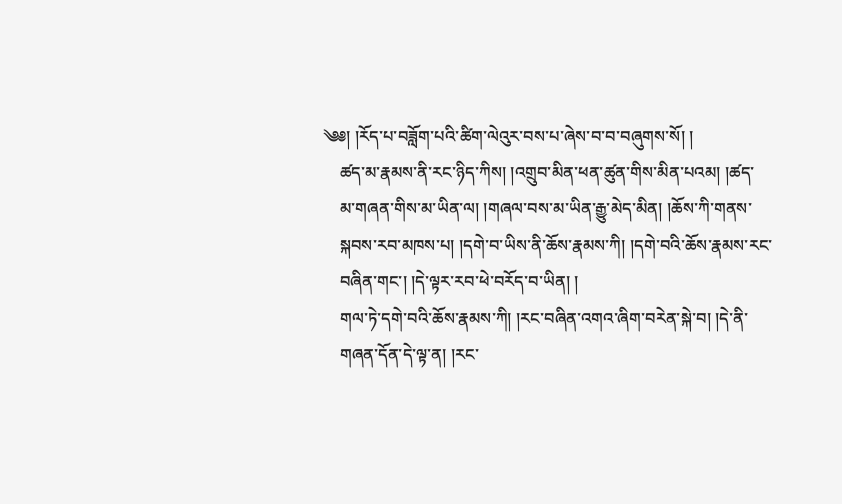༄༅། །རོད་པ་བཟློག་པའི་ཚིག་ལེའུར་བས་པ་ཞེས་བ་བ་བཞུགས་སོ། །
    ཚད་མ་རྣམས་ནི་རང་ཉིད་ཀིས། །འགྲུབ་མིན་ཕན་ཚུན་གིས་མིན་པའམ། །ཚད་
    མ་གཞན་གིས་མ་ཡིན་ལ། །གཞལ་བས་མ་ཡིན་རྒྱུ་མེད་མིན། །ཆོས་ཀི་གནས་
    སྐབས་རབ་མཁས་པ། །དགེ་བ་ཡིས་ནི་ཆོས་རྣམས་ཀི། །དགེ་བའི་ཆོས་རྣམས་རང་
    བཞིན་གང་། །དེ་ལྟར་རབ་ཕེ་བརོད་བ་ཡིན། །
    གལ་ཏེ་དགེ་བའི་ཆོས་རྣམས་ཀི། །རང་བཞིན་འགའ་ཞིག་བརེན་སྐེ་བ། །དེ་ནི་
    གཞན་དོན་དེ་ལྟ་ན། །རང་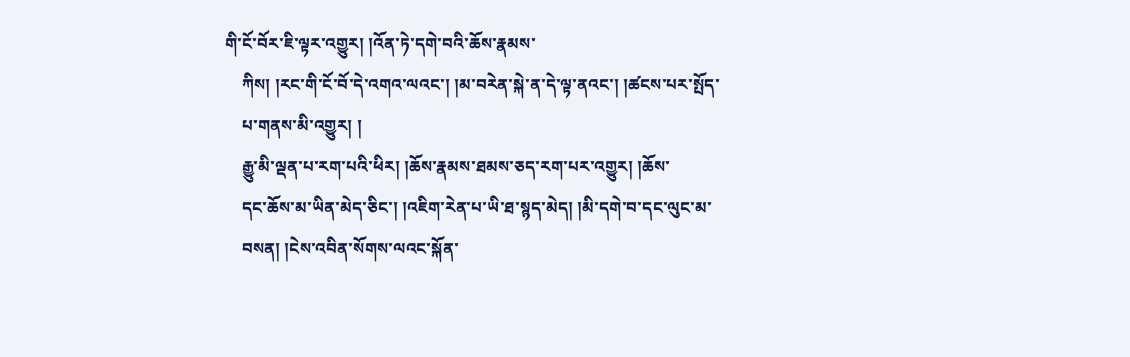གི་ངོ་བོར་ཇི་ལྟར་འགྱུར། །འོན་ཏེ་དགེ་བའི་ཆོས་རྣམས་
    ཀིས། །རང་གི་ངོ་བོ་དེ་འགའ་ལའང་། །མ་བརེན་སྐེ་ན་དེ་ལྟ་ནའང་། །ཚངས་པར་སྤོད་
    པ་གནས་མི་འགྱུར། །
    རྒྱུ་མི་ལྡན་པ་རག་པའི་ཕིར། །ཆོས་རྣམས་ཐམས་ཅད་རག་པར་འགྱུར། །ཆོས་
    དང་ཆོས་མ་ཡིན་མེད་ཅིང་། །འཇིག་རེན་པ་ཡི་ཐ་སྙད་མེད། །མི་དགེ་བ་དང་ལུང་མ་
    བསན། །ངེས་འབིན་སོགས་ལའང་སྐོན་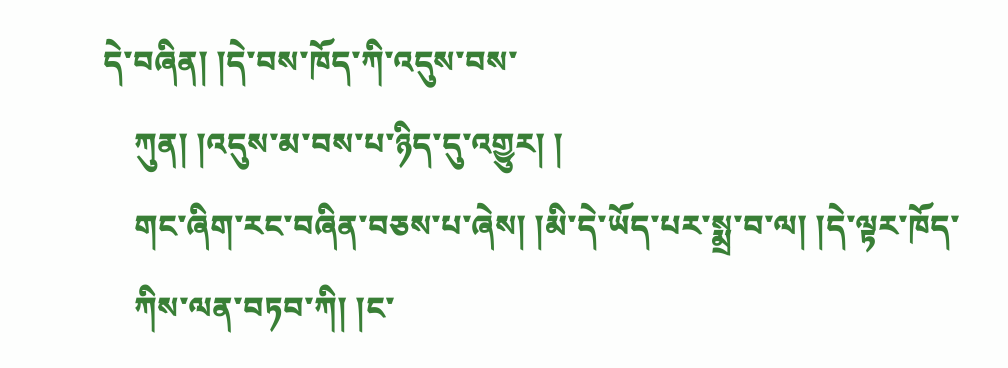དེ་བཞིན། །དེ་བས་ཁོད་ཀི་འདུས་བས་
    ཀུན། །འདུས་མ་བས་པ་ཉིད་དུ་འགྱུར། །
    གང་ཞིག་རང་བཞིན་བཅས་པ་ཞེས། །མི་དེ་ཡོད་པར་སྨྲ་བ་ལ། །དེ་ལྟར་ཁོད་
    ཀིས་ལན་བཏབ་ཀི། །ང་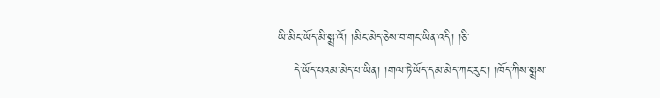ཡི་མིང་ཡོད་མི་སྨྲ་འོ། །མིང་མེད་ཅེས་བ་གང་ཡིན་འདི། །ཅི་
    དེ་ཡོད་པའམ་མེད་པ་ཡིན། །གལ་ཏེ་ཡོད་དམ་མེད་ཀང་རུང་། །ཁོད་ཀིས་སྨྲས་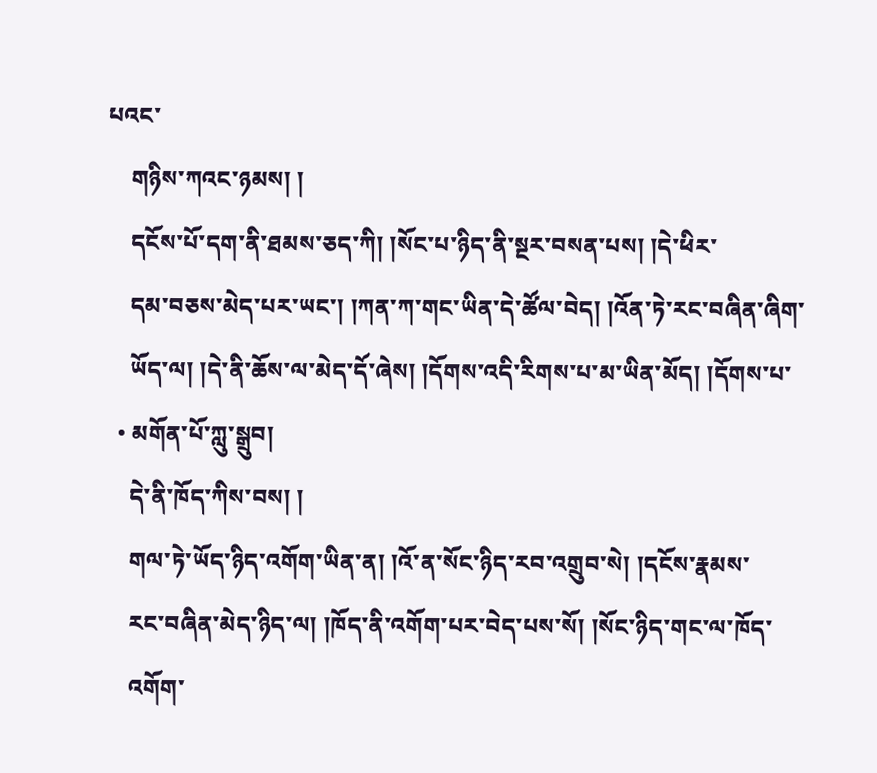པའང་
    གཉིས་ཀའང་ཉམས། །
    དངོས་པོ་དག་ནི་ཐམས་ཅད་ཀི། །སོང་པ་ཉིད་ནི་སྔར་བསན་པས། །དེ་ཕིར་
    དམ་བཅས་མེད་པར་ཡང་། །ཀན་ཀ་གང་ཡིན་དེ་ཚོལ་བེད། །འོན་ཏེ་རང་བཞིན་ཞིག་
    ཡོད་ལ། །དེ་ནི་ཆོས་ལ་མེད་དོ་ཞེས། །དོགས་འདི་རིགས་པ་མ་ཡིན་མོད། །དོགས་པ་
  • མགོན་པོ་ཀླུ་སྒྲུབ།
    དེ་ནི་ཁོད་ཀིས་བས། །
    གལ་ཏེ་ཡོད་ཉིད་འགོག་ཡིན་ན། །འོ་ན་སོང་ཉིད་རབ་འགྲུབ་སེ། །དངོས་རྣམས་
    རང་བཞིན་མེད་ཉིད་ལ། །ཁོད་ནི་འགོག་པར་བེད་པས་སོ། །སོང་ཉིད་གང་ལ་ཁོད་
    འགོག་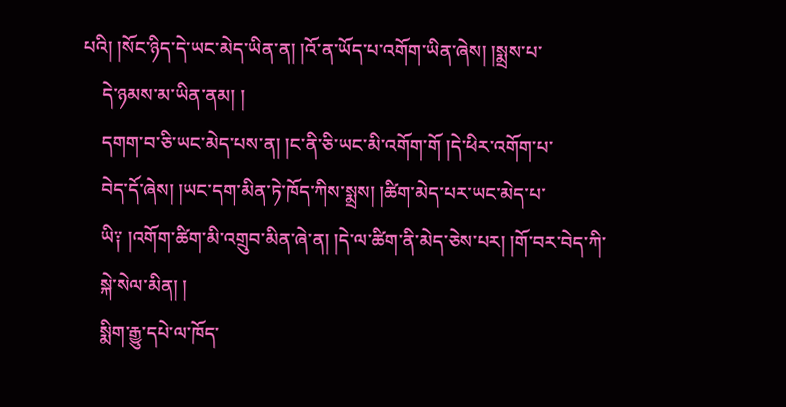པའི། །སོང་ཉིད་དེ་ཡང་མེད་ཡིན་ན། །འོ་ན་ཡོད་པ་འགོག་ཡིན་ཞེས། །སྨྲས་པ་
    དེ་ཉམས་མ་ཡིན་ནམ། །
    དགག་བ་ཅི་ཡང་མེད་པས་ན། །ང་ནི་ཅི་ཡང་མི་འགོག་གོ །དེ་ཕིར་འགོག་པ་
    བེད་དོ་ཞེས། །ཡང་དག་མིན་ཏེ་ཁོད་ཀིས་སྨྲས། །ཚིག་མེད་པར་ཡང་མེད་པ་
    ཡི༑ །འགོག་ཚིག་མི་འགྲུབ་མིན་ཞེ་ན། །དེ་ལ་ཚིག་ནི་མེད་ཅེས་པར། །གོ་བར་བེད་ཀི་
    སྐེ་སེལ་མིན། །
    སྨིག་རྒྱུ་དཔེ་ལ་ཁོད་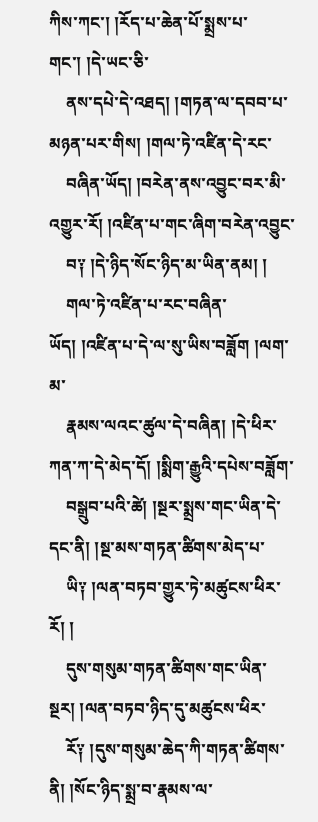ཀིས་ཀང་། །རོད་པ་ཆེན་པོ་སྨྲས་པ་གང་། །དེ་ཡང་ཅི་
    ནས་དཔེ་དེ་འཐད། །གཏན་ལ་དབབ་པ་མཉན་པར་གིས། །གལ་ཏེ་འཛིན་དེ་རང་
    བཞིན་ཡོད། །བརེན་ནས་འབྱུང་བར་མི་འགྱུར་རོ། །འཛིན་པ་གང་ཞིག་བརེན་འབྱུང་
    བ༑ །དེ་ཉིད་སོང་ཉིད་མ་ཡིན་ནམ། །
    གལ་ཏེ་འཛིན་པ་རང་བཞིན་ཡོད། །འཛིན་པ་དེ་ལ་སུ་ཡིས་བཟློག །ལག་མ་
    རྣམས་ལའང་ཚུལ་དེ་བཞིན། །དེ་ཕིར་ཀན་ཀ་དེ་མེད་དོ། །སྨིག་རྒྱུའི་དཔེས་བཟློག་
    བསྒྲུབ་པའི་ཚེ། །སྔར་སྨྲས་གང་ཡིན་དེ་དང་ནི། །སྔ་མས་གཏན་ཚིགས་མེད་པ་
    ཡི༑ །ལན་བཏབ་གྱུར་ཏེ་མཚུངས་ཕིར་རོ། །
    དུས་གསུམ་གཏན་ཚིགས་གང་ཡིན་སྔར། །ལན་བཏབ་ཉིད་དུ་མཚུངས་ཕིར་
    རོ༑ །དུས་གསུམ་ཆེད་ཀི་གཏན་ཚིགས་ནི། །སོང་ཉིད་སྨྲ་བ་རྣམས་ལ་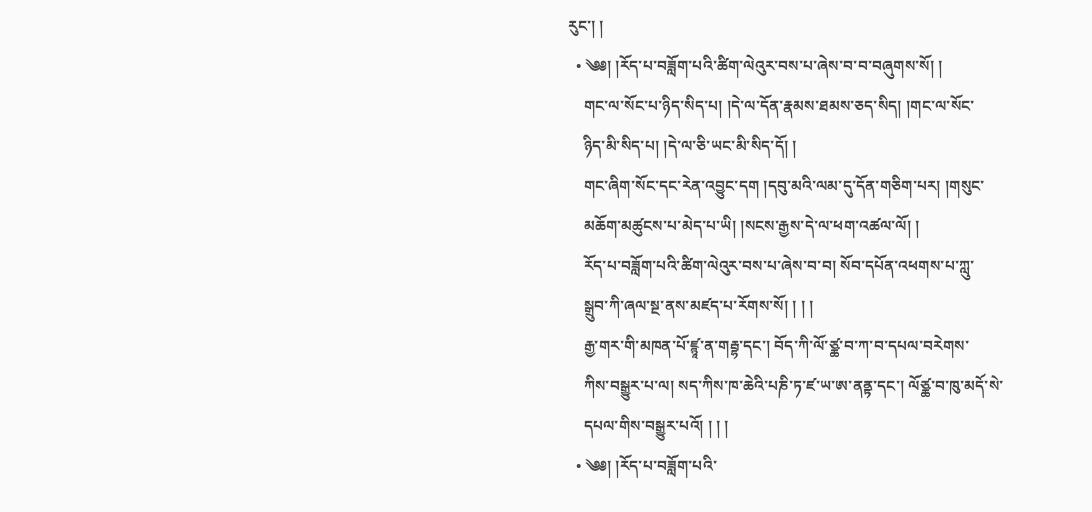རུང་། །
  • ༄༅། །རོད་པ་བཟློག་པའི་ཚིག་ལེའུར་བས་པ་ཞེས་བ་བ་བཞུགས་སོ། །
    གང་ལ་སོང་པ་ཉིད་སིད་པ། །དེ་ལ་དོན་རྣམས་ཐམས་ཅད་སིད། །གང་ལ་སོང་
    ཉིད་མི་སིད་པ། །དེ་ལ་ཅི་ཡང་མི་སིད་དོ། །
    གང་ཞིག་སོང་དང་རེན་འབྱུང་དག །དབུ་མའི་ལམ་དུ་དོན་གཅིག་པར། །གསུང་
    མཆོག་མཚུངས་པ་མེད་པ་ཡི། །སངས་རྒྱས་དེ་ལ་ཕག་འཚལ་ལོ། །
    རོད་པ་བཟློག་པའི་ཚིག་ལེའུར་བས་པ་ཞེས་བ་བ། སོབ་དཔོན་འཕགས་པ་ཀླུ་
    སྒྲུབ་ཀི་ཞལ་སྔ་ནས་མཛད་པ་རོགས་སོ། ། ། །
    རྒྱ་གར་གི་མཁན་པོ་ཛྙཱ་ན་གརྦྷ་དང་། བོད་ཀི་ལོ་ཙྪ་བ་ཀ་བ་དཔལ་བརེགས་
    ཀིས་བསྒྱུར་པ་ལ། སད་ཀིས་ཁ་ཆེའི་པཎི་ཏ་ཛ་ཡ་ཨ་ནནྟ་དང་། ལོཙྪ་བ་ཁུ་མདོ་སེ་
    དཔལ་གིས་བསྒྱུར་པའོ། ། ། །
  • ༄༅། །རོད་པ་བཟློག་པའི་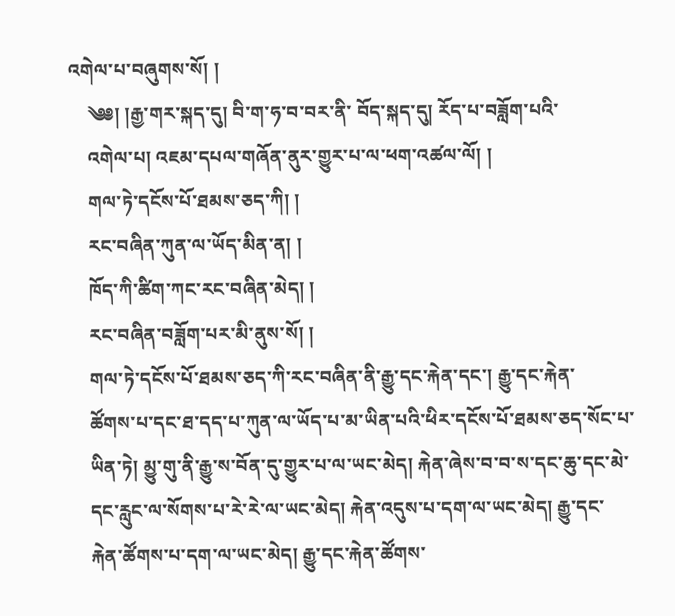འགེལ་པ་བཞུགས་སོ། །
    ༄༅། །རྒྱ་གར་སྐད་དུ། བི་ག་ཧ་བ་བར་ནི་ བོད་སྐད་དུ། རོད་པ་བཟློག་པའི་
    འགེལ་པ། འཇམ་དཔལ་གཞོན་ནུར་གྱུར་པ་ལ་ཕག་འཚལ་ལོ། །
    གལ་ཏེ་དངོས་པོ་ཐམས་ཅད་ཀི། །
    རང་བཞིན་ཀུན་ལ་ཡོད་མིན་ན། །
    ཁོད་ཀི་ཚིག་ཀང་རང་བཞིན་མེད། །
    རང་བཞིན་བཟློག་པར་མི་ནུས་སོ། །
    གལ་ཏེ་དངོས་པོ་ཐམས་ཅད་ཀི་རང་བཞིན་ནི་རྒྱུ་དང་རྐེན་དང་། རྒྱུ་དང་རྐེན་
    ཚོགས་པ་དང་ཐ་དད་པ་ཀུན་ལ་ཡོད་པ་མ་ཡིན་པའི་ཕིར་དངོས་པོ་ཐམས་ཅད་སོང་པ་
    ཡིན་ཏེ། མྱུ་གུ་ནི་རྒྱུ་ས་བོན་དུ་གྱུར་པ་ལ་ཡང་མེད། རྐེན་ཞེས་བ་བ་ས་དང་ཆུ་དང་མེ་
    དང་རླུང་ལ་སོགས་པ་རེ་རེ་ལ་ཡང་མེད། རྐེན་འདུས་པ་དག་ལ་ཡང་མེད། རྒྱུ་དང་
    རྐེན་ཚོགས་པ་དག་ལ་ཡང་མེད། རྒྱུ་དང་རྐེན་ཚོགས་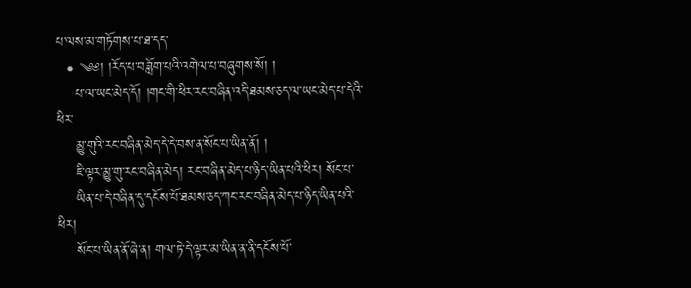པ་ལས་མ་གཏོགས་པ་ཐ་དད་
  • ༄༅། །རོད་པ་བཟློག་པའི་འགེལ་པ་བཞུགས་སོ། །
    པ་ལ་ཡང་མེད་དོ། །གང་གི་ཕིར་རང་བཞིན་འདི་ཐམས་ཅད་ལ་ཡང་མེད་པ་དེའི་ཕིར་
    མྱུ་གུའི་རང་བཞིན་མེད་དེ་དེ་བས་ན་སོང་པ་ཡིན་ནོ། །
    ཇི་ལྟར་མྱུ་གུ་རང་བཞིན་མེད། རང་བཞིན་མེད་པ་ཉིད་ཡིན་པའི་ཕིར། སོང་པ་
    ཡིན་པ་དེ་བཞིན་དུ་དངོས་པོ་ཐམས་ཅད་ཀང་རང་བཞིན་མེད་པ་ཉིད་ཡིན་པའི་ཕིར།
    སོང་པ་ཡིན་ནོ་ཞེ་ན། གལ་ཏེ་དེ་ལྟར་མ་ཡིན་ན་ནི་དངོས་པོ་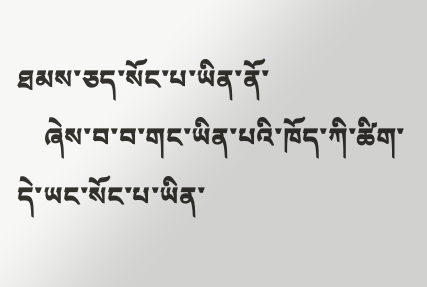ཐམས་ཅད་སོང་པ་ཡིན་ནོ་
    ཞེས་བ་བ་གང་ཡིན་པའི་ཁོད་ཀི་ཚིག་དེ་ཡང་སོང་པ་ཡིན་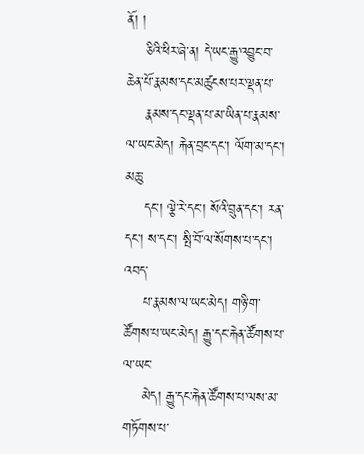ནོ། །
    ཅིའི་ཕིར་ཞེ་ན། དེ་ཡང་རྒྱུ་འབྱུང་བ་ཆེན་པོ་རྣམས་དང་མཚུངས་པར་ལྡན་པ་
    རྣམས་དང་ལྡན་པ་མ་ཡིན་པ་རྣམས་ལ་ཡང་མེད། རྐེན་བྲང་དང་། ལོག་མ་དང་། མཆུ་
    དང་། ལྕེ་རེ་དང་། སོའི་བྲུན་དང་། རན་དང་། ས་དང་། སྤི་བོ་ལ་སོགས་པ་དང་། འབད་
    པ་རྣམས་ལ་ཡང་མེད། གཉི་ག་ཚོགས་པ་ཡང་མེད། རྒྱུ་དང་རྐེན་ཚོགས་པ་ལ་ཡང་
    མེད། རྒྱུ་དང་རྐེན་ཚོགས་པ་ལས་མ་གཏོགས་པ་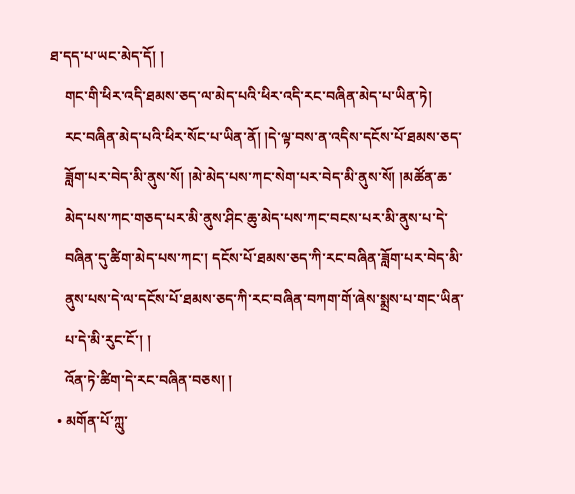ཐ་དད་པ་ཡང་མེད་དོ། །
    གང་གི་ཕིར་འདི་ཐམས་ཅད་ལ་མེད་པའི་ཕིར་འདི་རང་བཞིན་མེད་པ་ཡིན་ཏེ།
    རང་བཞིན་མེད་པའི་ཕིར་སོང་པ་ཡིན་ནོ། །དེ་ལྟ་བས་ན་འདིས་དངོས་པོ་ཐམས་ཅད་
    ཟློག་པར་བེད་མི་ནུས་སོ། །མེ་མེད་པས་ཀང་སེག་པར་བེད་མི་ནུས་སོ། །མཚོན་ཆ་
    མེད་པས་ཀང་གཅད་པར་མི་ནུས་ཤིང་ཆུ་མེད་པས་ཀང་བངས་པར་མི་ནུས་པ་དེ་
    བཞིན་དུ་ཚིག་མེད་པས་ཀང་། དངོས་པོ་ཐམས་ཅད་ཀི་རང་བཞིན་ཟློག་པར་བེད་མི་
    ནུས་པས་དེ་ལ་དངོས་པོ་ཐམས་ཅད་ཀི་རང་བཞིན་བཀག་གོ་ཞེས་སྨྲས་པ་གང་ཡིན་
    པ་དེ་མི་རུང་ངོ་། །
    འོན་ཏེ་ཚིག་དེ་རང་བཞིན་བཅས། །
  • མགོན་པོ་ཀླུ་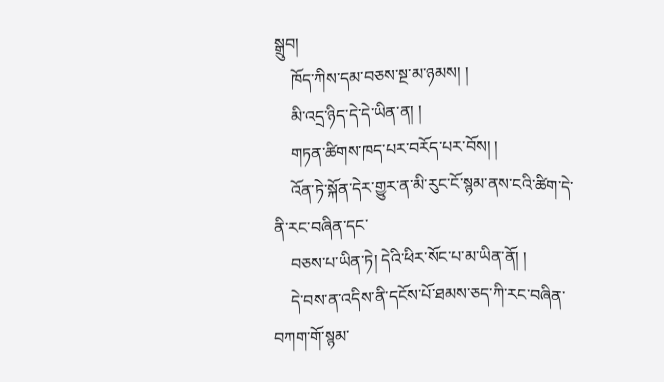སྒྲུབ།
    ཁོད་ཀིས་དམ་བཅས་སྔ་མ་ཉམས། །
    མི་འདྲ་ཉིད་དེ་དེ་ཡིན་ན། །
    གཏན་ཚིགས་ཁད་པར་བརོད་པར་བོས། །
    འོན་ཏེ་སྐོན་དེར་གྱུར་ན་མི་རུང་ངོ་སྙམ་ནས་ངའི་ཚིག་དེ་ནི་རང་བཞིན་དང་
    བཅས་པ་ཡིན་ཏེ། དེའི་ཕིར་སོང་པ་མ་ཡིན་ནོ། །
    དེ་བས་ན་འདིས་ནི་དངོས་པོ་ཐམས་ཅད་ཀི་རང་བཞིན་བཀག་གོ་སྙམ་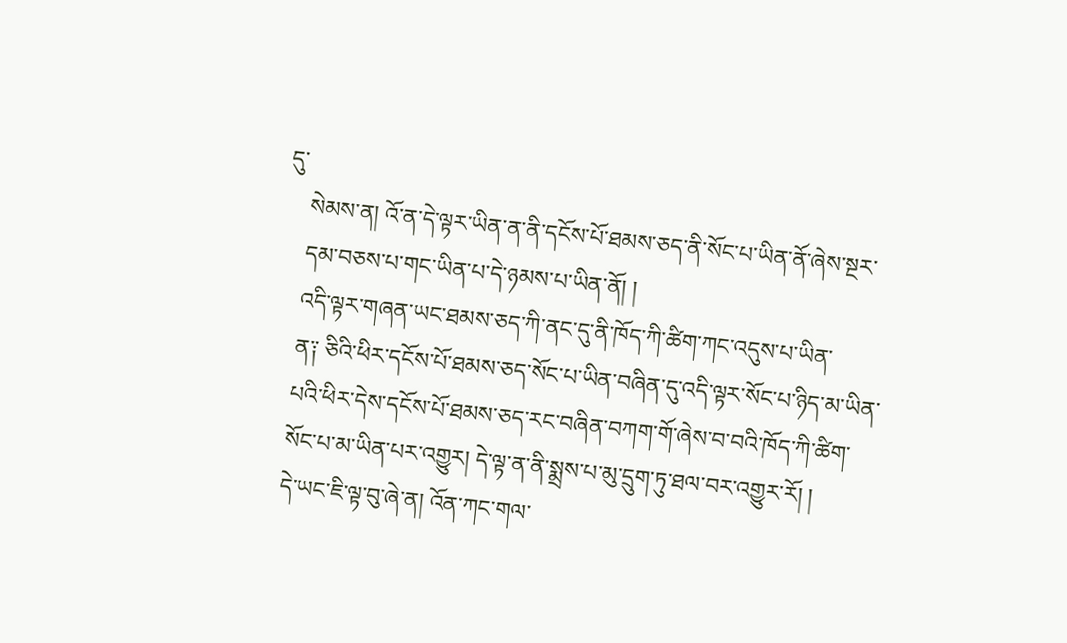དུ་
    སེམས་ན། འོ་ན་དེ་ལྟར་ཡིན་ན་ནི་དངོས་པོ་ཐམས་ཅད་ནི་སོང་པ་ཡིན་ནོ་ཞེས་སྔར་
    དམ་བཅས་པ་གང་ཡིན་པ་དེ་ཉམས་པ་ཡིན་ནོ། །
    འདི་ལྟར་གཞན་ཡང་ཐམས་ཅད་ཀི་ནང་དུ་ནི་ཁོད་ཀི་ཚིག་ཀང་འདུས་པ་ཡིན་
    ན༑ ཅིའི་ཕིར་དངོས་པོ་ཐམས་ཅད་སོང་པ་ཡིན་བཞིན་དུ་འདི་ལྟར་སོང་པ་ཉིད་མ་ཡིན་
    པའི་ཕིར་དེས་དངོས་པོ་ཐམས་ཅད་རང་བཞིན་བཀག་གོ་ཞེས་བ་བའི་ཁོད་ཀི་ཚིག་
    སོང་པ་མ་ཡིན་པར་འགྱུར། དེ་ལྟ་ན་ནི་སྨྲས་པ་མུ་དྲུག་ཏུ་ཐལ་བར་འགྱུར་རོ། །
    དེ་ཡང་ཇི་ལྟ་བུ་ཞེ་ན། འོན་ཀང་གལ་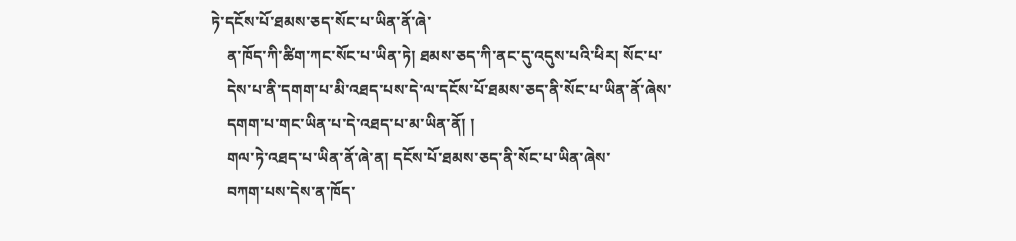ཏེ་དངོས་པོ་ཐམས་ཅད་སོང་པ་ཡིན་ནོ་ཞེ་
    ན་ཁོད་ཀི་ཚིག་ཀང་སོང་པ་ཡིན་ཏེ། ཐམས་ཅད་ཀི་ནང་དུ་འདུས་པའི་ཕིར། སོང་པ་
    དེས་པ་ནི་དགག་པ་མི་འཐད་པས་དེ་ལ་དངོས་པོ་ཐམས་ཅད་ནི་སོང་པ་ཡིན་ནོ་ཞེས་
    དགག་པ་གང་ཡིན་པ་དེ་འཐད་པ་མ་ཡིན་ནོ། །
    གལ་ཏེ་འཐད་པ་ཡིན་ནོ་ཞེ་ན། དངོས་པོ་ཐམས་ཅད་ནི་སོང་པ་ཡིན་ཞེས་
    བཀག་པས་དེས་ན་ཁོད་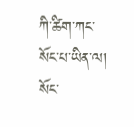ཀི་ཚིག་ཀང་སོང་པ་ཡིན་ལ། སོང་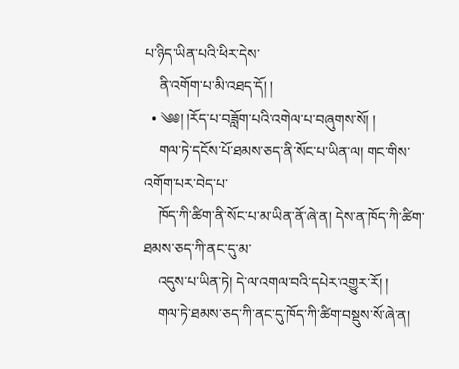པ་ཉིད་ཡིན་པའི་ཕིར་དེས་
    ནི་འགོག་པ་མི་འཐད་དོ། །
  • ༄༅། །རོད་པ་བཟློག་པའི་འགེལ་པ་བཞུགས་སོ། །
    གལ་ཏེ་དངོས་པོ་ཐམས་ཅད་ནི་སོང་པ་ཡིན་ལ། གང་གིས་འགོག་པར་བེད་པ་
    ཁོད་ཀི་ཚིག་ནི་སོང་པ་མ་ཡིན་ནོ་ཞེ་ན། དེས་ན་ཁོད་ཀི་ཚིག་ཐམས་ཅད་ཀི་ནང་དུ་མ་
    འདུས་པ་ཡིན་ཏེ། དེ་ལ་འགལ་བའི་དཔེར་འགྱུར་རོ། །
    གལ་ཏེ་ཐམས་ཅད་ཀི་ནང་དུ་ཁོད་ཀི་ཚིག་བསྡུས་སོ་ཞེ་ན།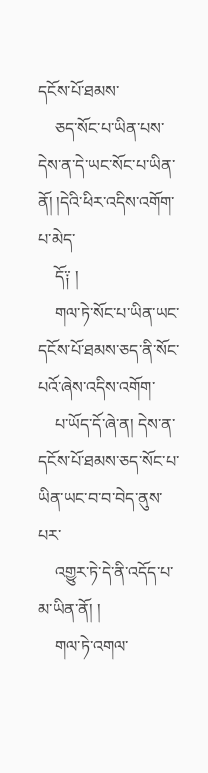དངོས་པོ་ཐམས་
    ཅད་སོང་པ་ཡིན་པས་དེས་ན་དེ་ཡང་སོང་པ་ཡིན་ནོ། །དེའི་ཕིར་འདིས་འགོག་པ་མེད་
    དོ༑ །
    གལ་ཏེ་སོང་པ་ཡིན་ཡང་དངོས་པོ་ཐམས་ཅད་ནི་སོང་པའོ་ཞེས་འདིས་འགོག་
    པ་ཡོད་དོ་ཞེ་ན། དེས་ན་དངོས་པོ་ཐམས་ཅད་སོང་པ་ཡིན་ཡང་བ་བ་བེད་ནུས་པར་
    འགྱུར་ཏེ་དེ་ནི་འདོད་པ་མ་ཡིན་ནོ། །
    གལ་ཏེ་འགལ་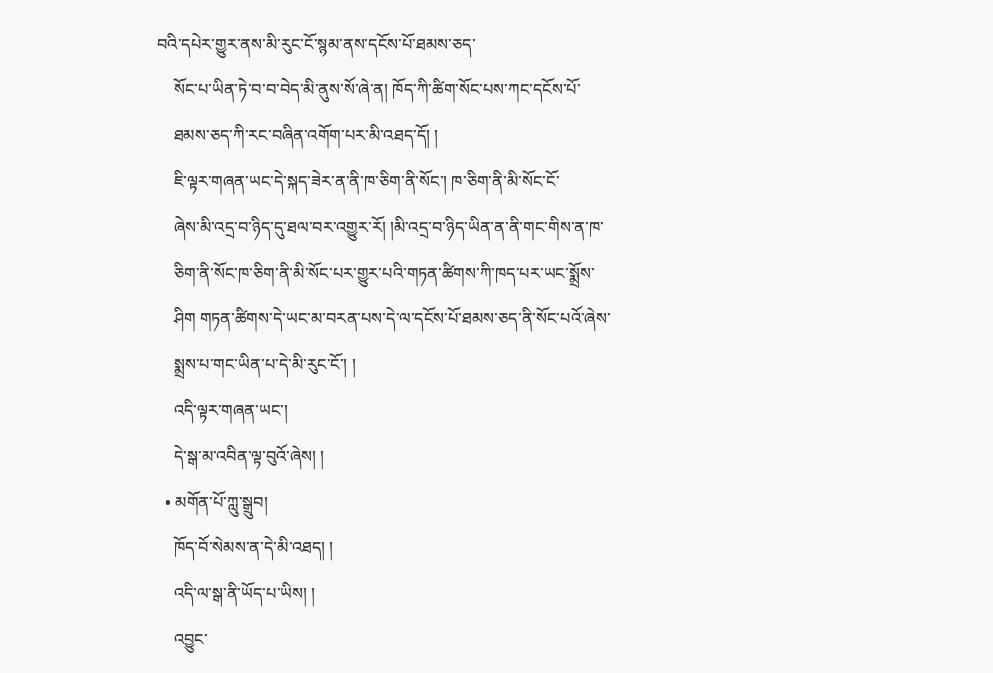བའི་དཔེར་གྱུར་ནས་མི་རུང་ངོ་སྙམ་ནས་དངོས་པོ་ཐམས་ཅད་
    སོང་པ་ཡིན་ཏེ་བ་བ་བེད་མི་ནུས་སོ་ཞེ་ན། ཁོད་ཀི་ཚིག་སོང་པས་ཀང་དངོས་པོ་
    ཐམས་ཅད་ཀི་རང་བཞིན་འགོག་པར་མི་འཐད་དོ། །
    ཇི་ལྟར་གཞན་ཡང་དེ་སྐད་ཟེར་ན་ནི་ཁ་ཅིག་ནི་སོང་། ཁ་ཅིག་ནི་མི་སོང་ངོ་
    ཞེས་མི་འདྲ་བ་ཉིད་དུ་ཐལ་བར་འགྱུར་རོ། །མི་འདྲ་བ་ཉིད་ཡིན་ན་ནི་གང་གིས་ན་ཁ་
    ཅིག་ནི་སོང་ཁ་ཅིག་ནི་མི་སོང་པར་གྱུར་པའི་གཏན་ཚིགས་ཀི་ཁད་པར་ཡང་སྨྲོས་
    ཤིག གཏན་ཚིགས་དེ་ཡང་མ་བརན་པས་དེ་ལ་དངོས་པོ་ཐམས་ཅད་ནི་སོང་པའོ་ཞེས་
    སྨྲས་པ་གང་ཡིན་པ་དེ་མི་རུང་ངོ་། །
    འདི་ལྟར་གཞན་ཡང་།
    དེ་སྒ་མ་འབིན་ལྟ་བུའོ་ཞེས། །
  • མགོན་པོ་ཀླུ་སྒྲུབ།
    ཁོད་བོ་སེམས་ན་དེ་མི་འཐད། །
    འདི་ལ་སྒ་ནི་ཡོད་པ་ཡིས། །
    འབྱུང་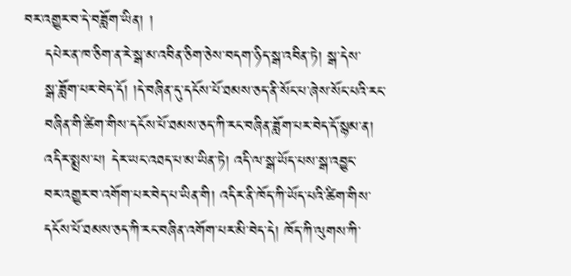བར་འགྱུར་བ་དེ་བཟློག་ཡིན། །
    དཔེར་ན་ཁ་ཅིག་ན་རེ་སྒ་མ་འབིན་ཅིག་ཅེས་བདག་ཉིད་སྒ་འབིན་ཏེ། སྒ་དེས་
    སྒ་ཟློག་པར་བེད་དོ། །དེ་བཞིན་དུ་དངོས་པོ་ཐམས་ཅད་ནི་སོང་པ་ཞེས་སོང་པའི་རང་
    བཞིན་གི་ཚིག་གིས་དངོས་པོ་ཐམས་ཅད་ཀི་རང་བཞིན་ཟློག་པར་བེད་དོ་སྙམ་ན།
    འདིར་སྨྲས་པ། དེར་ཡང་འཐད་པ་མ་ཡིན་ཏེ། འདི་ལ་སྒ་ཡོད་པས་སྒ་འབྱུང་
    བར་འགྱུར་བ་འགོག་པར་བེད་པ་ཡིན་གི། འདིར་ནི་ཁོད་ཀི་ཡོད་པའི་ཚིག་གིས་
    དངོས་པོ་ཐམས་ཅད་ཀི་རང་བཞིན་འགོག་པར་མི་བེད་དེ། ཁོད་ཀི་ལུགས་ཀི་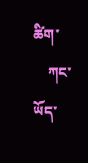ཚིག་
    ཀང་ཡོད་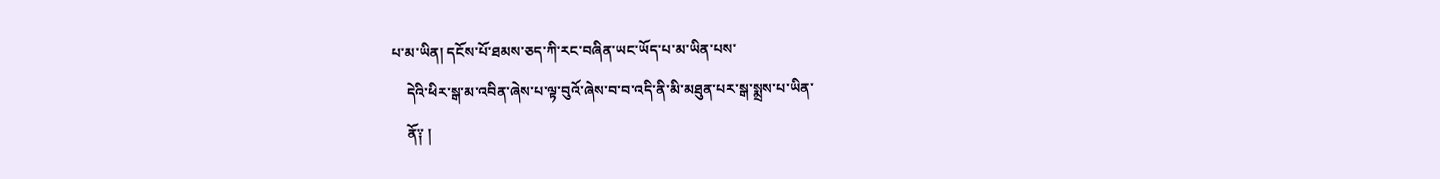པ་མ་ཡིན། དངོས་པོ་ཐམས་ཅད་ཀི་རང་བཞིན་ཡང་ཡོད་པ་མ་ཡིན་པས་
    དེའི་ཕིར་སྒ་མ་འབིན་ཞེས་པ་ལྟ་བུའོ་ཞེས་བ་བ་འདི་ནི་མི་མཐུན་པར་སྒ་སྨྲས་པ་ཡིན་
    ནོ༑ །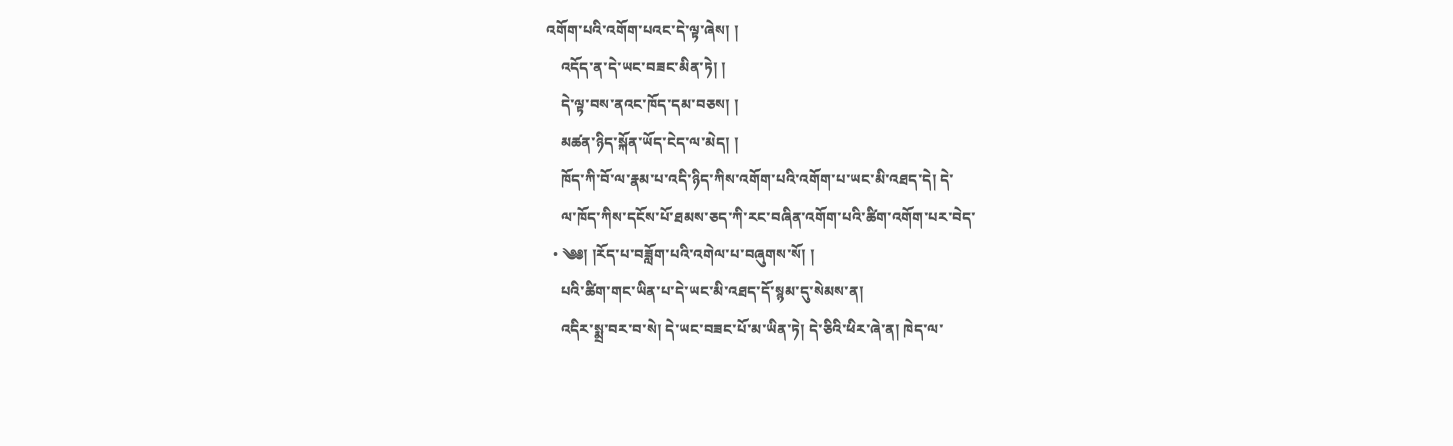འགོག་པའི་འགོག་པའང་དེ་ལྟ་ཞེས། །
    འདོད་ན་དེ་ཡང་བཟང་མིན་ཏེ། །
    དེ་ལྟ་བས་ནའང་ཁོད་དམ་བཅས། །
    མཚན་ཉིད་སྐོན་ཡོད་ངེད་ལ་མེད། །
    ཁོད་ཀི་བོ་ལ་རྣམ་པ་འདི་ཉིད་ཀིས་འགོག་པའི་འགོག་པ་ཡང་མི་འཐད་དེ། དེ་
    ལ་ཁོད་ཀིས་དངོས་པོ་ཐམས་ཅད་ཀི་རང་བཞིན་འགོག་པའི་ཚིག་འགོག་པར་བེད་
  • ༄༅། །རོད་པ་བཟློག་པའི་འགེལ་པ་བཞུགས་སོ། །
    པའི་ཚིག་གང་ཡིན་པ་དེ་ཡང་མི་འཐད་དོ་སྙམ་དུ་སེམས་ན།
    འདིར་སྨྲ་བར་བ་སེ། དེ་ཡང་བཟང་པོ་མ་ཡིན་ཏེ། དེ་ཅིའི་ཕིར་ཞེ་ན། ཁེད་ལ་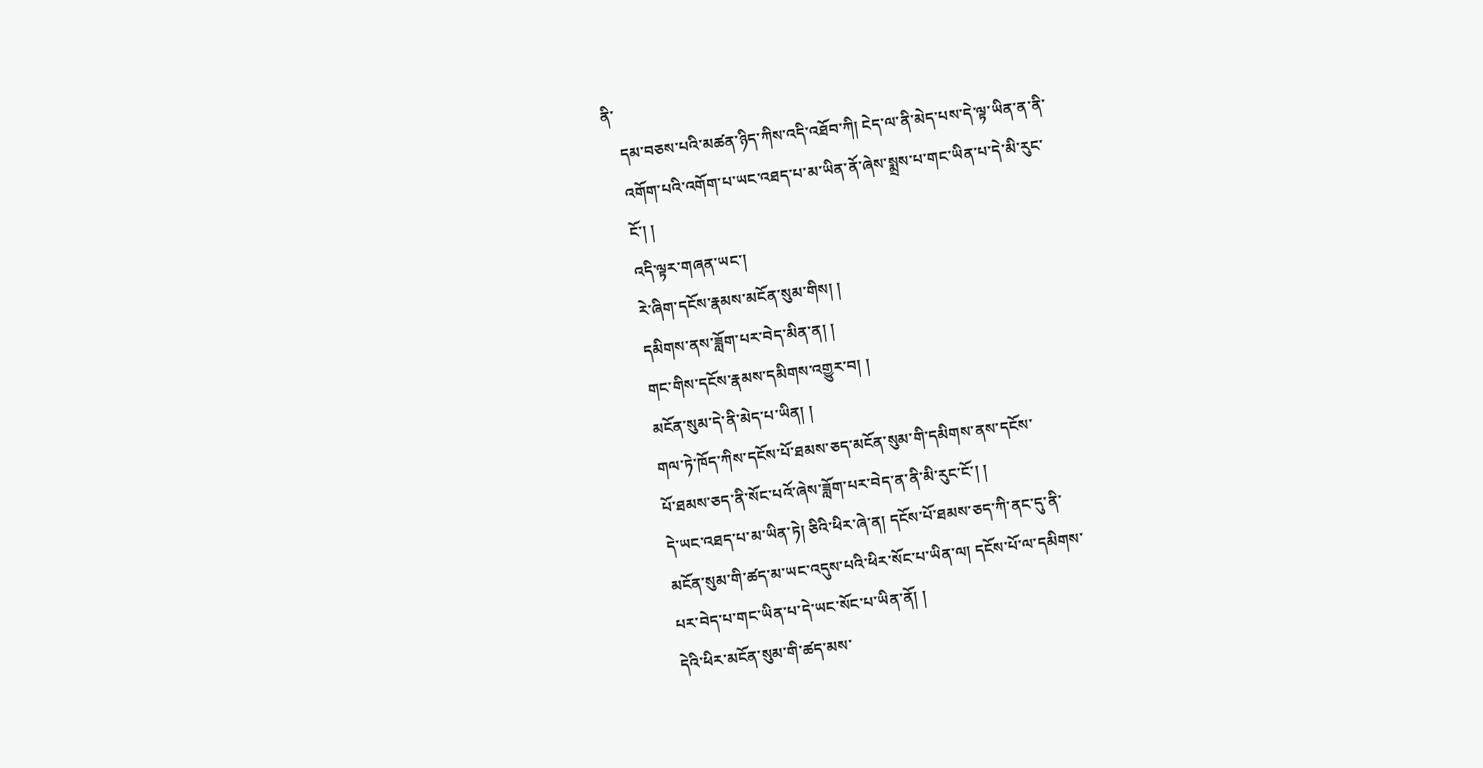ནི་
    དམ་བཅས་པའི་མཚན་ཉིད་ཀིས་འདི་འཐོབ་ཀི། ངེད་ལ་ནི་མེད་པས་དེ་ལྟ་ཡིན་ན་ནི་
    འགོག་པའི་འགོག་པ་ཡང་འཐད་པ་མ་ཡིན་ནོ་ཞེས་སྨྲས་པ་གང་ཡིན་པ་དེ་མི་རུང་
    ངོ་། །
    འདི་ལྟར་གཞན་ཡང་།
    རེ་ཞིག་དངོས་རྣམས་མངོན་སུམ་གིས། །
    དམིགས་ནས་ཟློག་པར་བེད་མིན་ན། །
    གང་གིས་དངོས་རྣམས་དམིགས་འགྱུར་བ། །
    མངོན་སུམ་དེ་ནི་མེད་པ་ཡིན། །
    གལ་ཏེ་ཁོད་ཀིས་དངོས་པོ་ཐམས་ཅད་མངོན་སུམ་གི་དམིགས་ནས་དངོས་
    པོ་ཐམས་ཅད་ནི་སོང་པའོ་ཞེས་ཟློག་པར་བེད་ན་ནི་མི་རུང་ངོ་། །
    དེ་ཡང་འཐད་པ་མ་ཡིན་ཏེ། ཅིའི་ཕིར་ཞེ་ན། དངོས་པོ་ཐམས་ཅད་ཀི་ནང་དུ་ནི་
    མངོན་སུམ་གི་ཚད་མ་ཡང་འདུས་པའི་ཕིར་སོང་པ་ཡིན་ལ། དངོས་པོ་ལ་དམིགས་
    པར་བེད་པ་གང་ཡིན་པ་དེ་ཡང་སོང་པ་ཡིན་ནོ། །
    དེའི་ཕིར་མངོན་སུམ་གི་ཚད་མས་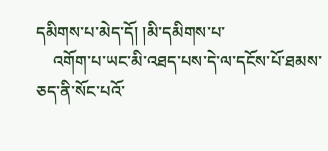དམིགས་པ་མེད་དོ། །མི་དམིགས་པ་
    འགོག་པ་ཡང་མི་འཐད་པས་དེ་ལ་དངོས་པོ་ཐམས་ཅད་ནི་སོང་པའོ་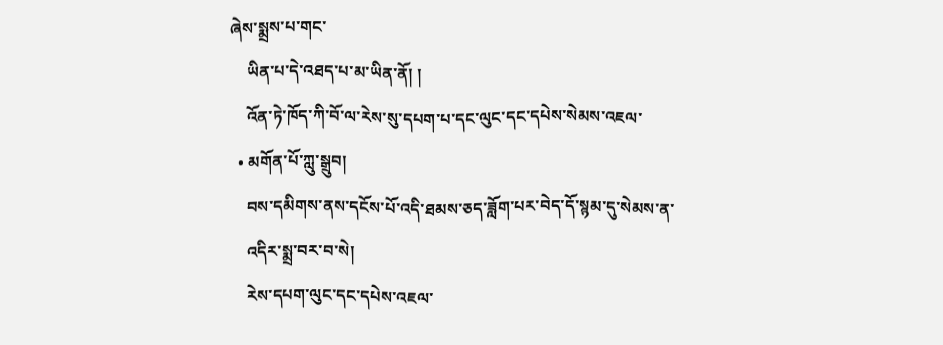ཞེས་སྨྲས་པ་གང་
    ཡིན་པ་དེ་འཐད་པ་མ་ཡིན་ནོ། །
    འོན་ཏེ་ཁོད་ཀི་བོ་ལ་རེས་སུ་དཔག་པ་དང་ལུང་དང་དཔེས་སེམས་འཇལ་
  • མགོན་པོ་ཀླུ་སྒྲུབ།
    བས་དམིགས་ནས་དངོས་པོ་འདི་ཐམས་ཅད་ཟློག་པར་བེད་དོ་སྙམ་དུ་སེམས་ན་
    འདིར་སྨྲ་བར་བ་སེ།
    རེས་དཔག་ལུང་དང་དཔེས་འཇལ་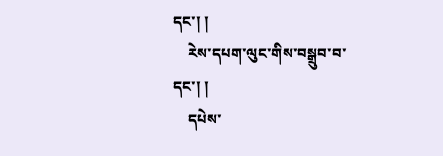དང་། །
    རེས་དཔག་ལུང་གིས་བསྒྲུབ་བ་དང་། །
    དཔེས་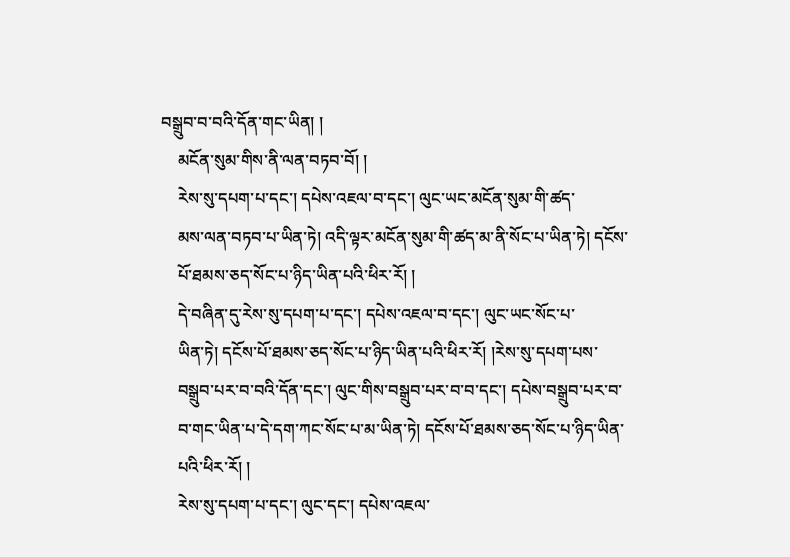བསྒྲུབ་བ་བའི་དོན་གང་ཡིན། །
    མངོན་སུམ་གིས་ནི་ལན་བཏབ་བོ། །
    རེས་སུ་དཔག་པ་དང་། དཔེས་འཇལ་བ་དང་། ལུང་ཡང་མངོན་སུམ་གི་ཚད་
    མས་ལན་བཏབ་པ་ཡིན་ཏེ། འདི་ལྟར་མངོན་སུམ་གི་ཚད་མ་ནི་སོང་པ་ཡིན་ཏེ། དངོས་
    པོ་ཐམས་ཅད་སོང་པ་ཉིད་ཡིན་པའི་ཕིར་རོ། །
    དེ་བཞིན་དུ་རེས་སུ་དཔག་པ་དང་། དཔེས་འཇལ་བ་དང་། ལུང་ཡང་སོང་པ་
    ཡིན་ཏེ། དངོས་པོ་ཐམས་ཅད་སོང་པ་ཉིད་ཡིན་པའི་ཕིར་རོ། །རེས་སུ་དཔག་པས་
    བསྒྲུབ་པར་བ་བའི་དོན་དང་། ལུང་གིས་བསྒྲུབ་པར་བ་བ་དང་། དཔེས་བསྒྲུབ་པར་བ་
    བ་གང་ཡིན་པ་དེ་དག་ཀང་སོང་པ་མ་ཡིན་ཏེ། དངོས་པོ་ཐམས་ཅད་སོང་པ་ཉིད་ཡིན་
    པའི་ཕིར་རོ། །
    རེས་སུ་དཔག་པ་དང་། ལུང་དང་། དཔེས་འཇལ་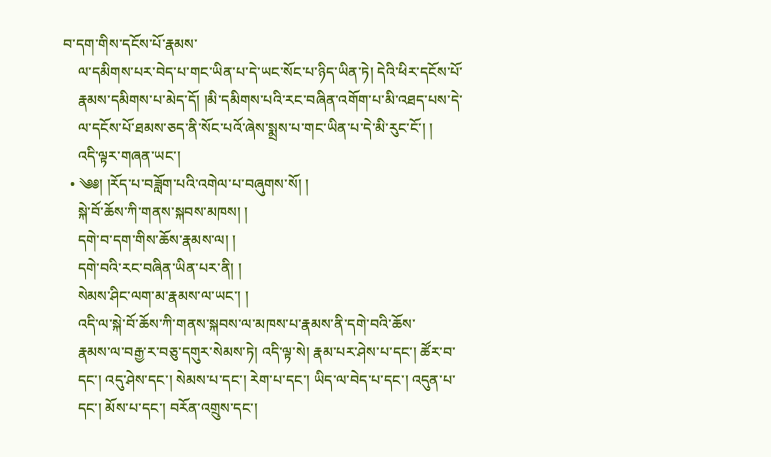བ་དག་གིས་དངོས་པོ་རྣམས་
    ལ་དམིགས་པར་བེད་པ་གང་ཡིན་པ་དེ་ཡང་སོང་པ་ཉིད་ཡིན་ཏེ། དེའི་ཕིར་དངོས་པོ་
    རྣམས་དམིགས་པ་མེད་དོ། །མི་དམིགས་པའི་རང་བཞིན་འགོག་པ་མི་འཐད་པས་དེ་
    ལ་དངོས་པོ་ཐམས་ཅད་ནི་སོང་པའོ་ཞེས་སྨྲས་པ་གང་ཡིན་པ་དེ་མི་རུང་ངོ་། །
    འདི་ལྟར་གཞན་ཡང་།
  • ༄༅། །རོད་པ་བཟློག་པའི་འགེལ་པ་བཞུགས་སོ། །
    སྐེ་བོ་ཆོས་ཀི་གནས་སྐབས་མཁས། །
    དགེ་བ་དག་གིས་ཆོས་རྣམས་ལ། །
    དགེ་བའི་རང་བཞིན་ཡིན་པར་ནི། །
    སེམས་ཤིང་ལག་མ་རྣམས་ལ་ཡང་། །
    འདི་ལ་སྐེ་བོ་ཆོས་ཀི་གནས་སྐབས་ལ་མཁས་པ་རྣམས་ནི་དགེ་བའི་ཆོས་
    རྣམས་ལ་བརྒྱ་ར་བཅུ་དགུར་སེམས་ཏེ། འདི་ལྟ་སེ། རྣམ་པར་ཤེས་པ་དང་། ཚོར་བ་
    དང་། འདུ་ཤེས་དང་། སེམས་པ་དང་། རེག་པ་དང་། ཡིད་ལ་བེད་པ་དང་། འདུན་པ་
    དང་། མོས་པ་དང་། བརོན་འགྲུས་དང་།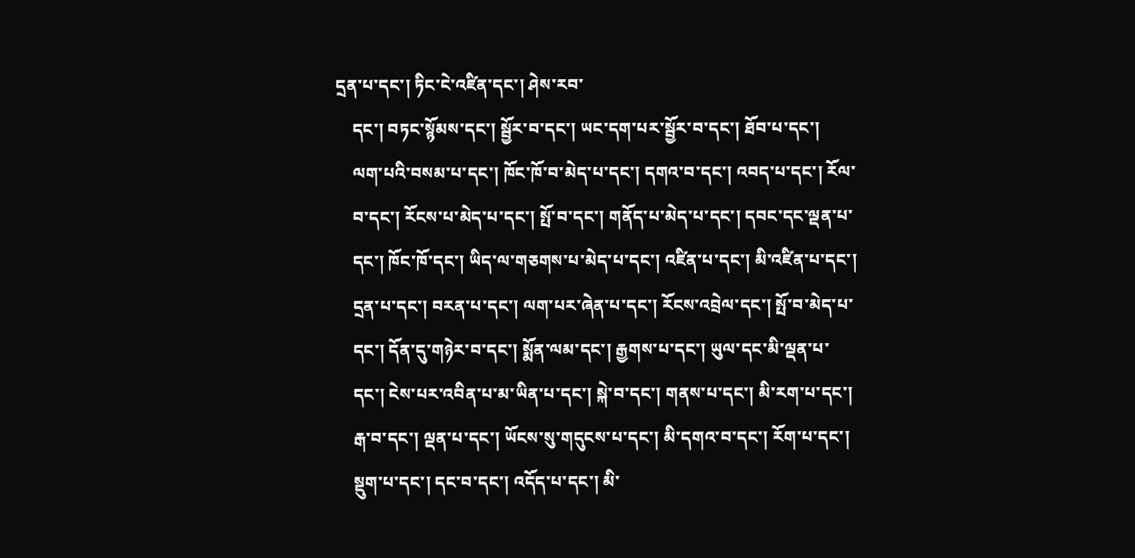དྲན་པ་དང་། ཏིང་ངེ་འཛིན་དང་། ཤེས་རབ་
    དང་། བཏང་སྙོམས་དང་། སྦྱོར་བ་དང་། ཡང་དག་པར་སྦྱོར་བ་དང་། ཐོབ་པ་དང་།
    ལག་པའི་བསམ་པ་དང་། ཁོང་ཁོ་བ་མེད་པ་དང་། དགའ་བ་དང་། འབད་པ་དང་། རོལ་
    བ་དང་། རོངས་པ་མེད་པ་དང་། སྤོ་བ་དང་། གནོད་པ་མེད་པ་དང་། དབང་དང་ལྡན་པ་
    དང་། ཁོང་ཁོ་དང་། ཡིད་ལ་གཅགས་པ་མེད་པ་དང་། འཛིན་པ་དང་། མི་འཛིན་པ་དང་།
    དྲན་པ་དང་། བརན་པ་དང་། ལག་པར་ཞེན་པ་དང་། རོངས་འབྲེལ་དང་། སྤོ་བ་མེད་པ་
    དང་། དོན་དུ་གཉེར་བ་དང་། སྨོན་ལམ་དང་། རྒྱགས་པ་དང་། ཡུལ་དང་མི་ལྡན་པ་
    དང་། ངེས་པར་འབིན་པ་མ་ཡིན་པ་དང་། སྐེ་བ་དང་། གནས་པ་དང་། མི་རག་པ་དང་།
    རྒ་བ་དང་། ལྡན་པ་དང་། ཡོངས་སུ་གདུངས་པ་དང་། མི་དགའ་བ་དང་། རོག་པ་དང་།
    སྡུག་པ་དང་། དང་བ་དང་། འདོད་པ་དང་། མི་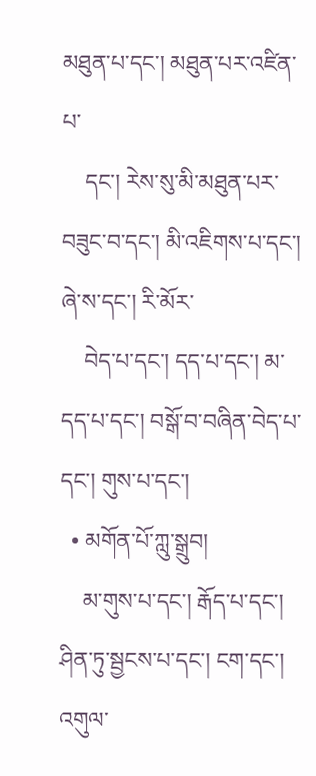མཐུན་པ་དང་། མཐུན་པར་འཛིན་པ་
    དང་། རེས་སུ་མི་མཐུན་པར་བཟུང་བ་དང་། མི་འཇིགས་པ་དང་། ཞེ་ས་དང་། རི་མོར་
    བེད་པ་དང་། དད་པ་དང་། མ་དད་པ་དང་། བསྒོ་བ་བཞིན་བེད་པ་དང་། གུས་པ་དང་།
  • མགོན་པོ་ཀླུ་སྒྲུབ།
    མ་གུས་པ་དང་། རྒོད་པ་དང་། ཤིན་ཏུ་སྦྱངས་པ་དང་། ངག་དང་། འགུལ་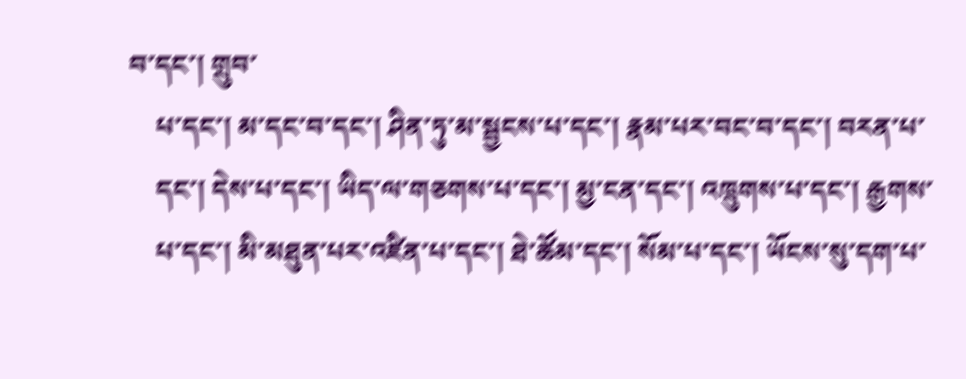བ་དང་། གྲུབ་
    པ་དང་། མ་དང་བ་དང་། ཤིན་ཏུ་མ་སྦྱངས་པ་དང་། རྣམ་པར་བང་བ་དང་། བརན་པ་
    དང་། དེས་པ་དང་། ཡིད་ལ་གཅགས་པ་དང་། མྱ་ངན་དང་། འཁྲུགས་པ་དང་། རྒྱགས་
    པ་དང་། མི་མཐུན་པར་འཛིན་པ་དང་། ཐེ་ཚོམ་དང་། སོམ་པ་དང་། ཡོངས་སུ་དག་པ་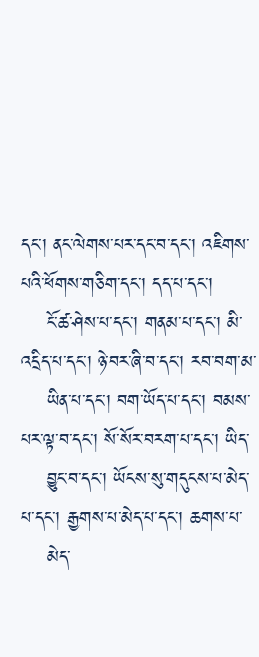དང་། ནང་ལེགས་པར་དང་བ་དང་། འཇིགས་པའི་ཕོགས་གཅིག་དང་། དད་པ་དང་།
    ངོ་ཚ་ཤེས་པ་དང་། གནམ་པ་དང་། མི་འདྲིད་པ་དང་། ཉེ་བར་ཞི་བ་དང་། རབ་བག་མ་
    ཡིན་པ་དང་། བག་ཡོད་པ་དང་། བམས་པར་ལྟ་བ་དང་། སོ་སོར་བརག་པ་དང་། ཡིད་
    བྱུང་བ་དང་། ཡོངས་སུ་གདུངས་པ་མེད་པ་དང་། རྒྱགས་པ་མེད་པ་དང་། ཆགས་པ་
    མེད་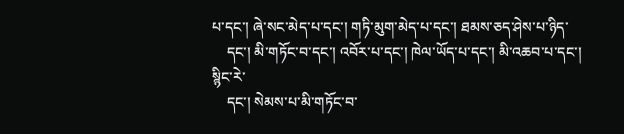པ་དང་། ཞེ་སང་མེད་པ་དང་། གཏི་མུག་མེད་པ་དང་། ཐམས་ཅད་ཤེས་པ་ཉིད་
    དང་། མི་གཏོང་བ་དང་། འབོར་པ་དང་། ཁེལ་ཡོད་པ་དང་། མི་འཆབ་པ་དང་། སྙིང་རེ་
    དང་། སེམས་པ་མི་གཏོང་བ་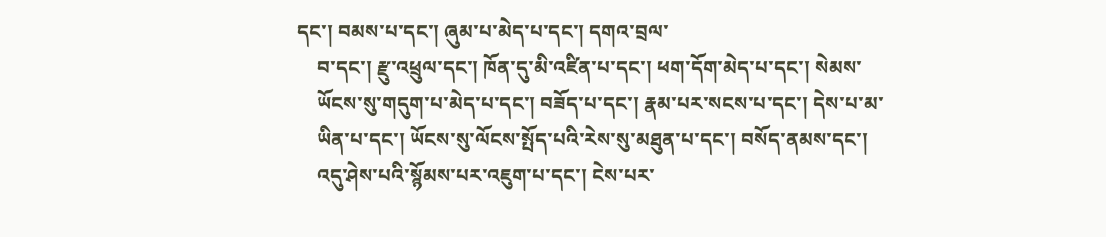དང་། བམས་པ་དང་། ཞུམ་པ་མེད་པ་དང་། དགའ་བྲལ་
    བ་དང་། རྫུ་འཕྲུལ་དང་། ཁོན་དུ་མི་འཛིན་པ་དང་། ཕག་དོག་མེད་པ་དང་། སེམས་
    ཡོངས་སུ་གདུག་པ་མེད་པ་དང་། བཟོད་པ་དང་། རྣམ་པར་སངས་པ་དང་། དེས་པ་མ་
    ཡིན་པ་དང་། ཡོངས་སུ་ལོངས་སྤོད་པའི་རེས་སུ་མཐུན་པ་དང་། བསོད་ནམས་དང་།
    འདུ་ཤེས་པའི་སྙོམས་པར་འཇུག་པ་དང་། ངེས་པར་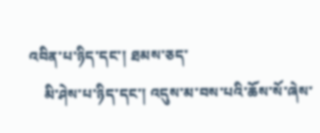འབིན་པ་ཉིད་དང་། ཐམས་ཅད་
    མི་ཤེས་པ་ཉིད་དང་། འདུས་མ་བས་པའི་ཆོས་སོ་ཞེས་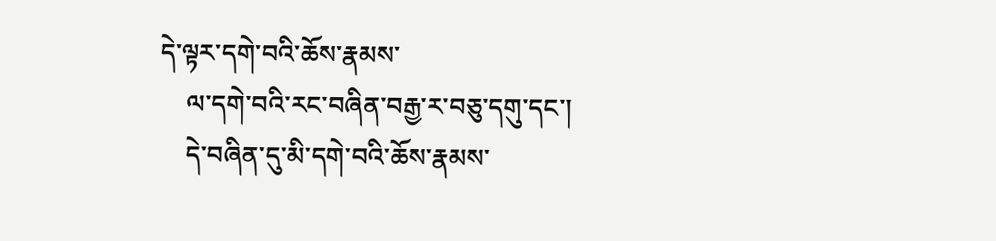དེ་ལྟར་དགེ་བའི་ཆོས་རྣམས་
    ལ་དགེ་བའི་རང་བཞིན་བརྒྱ་ར་བཅུ་དགུ་དང་།
    དེ་བཞིན་དུ་མི་དགེ་བའི་ཆོས་རྣམས་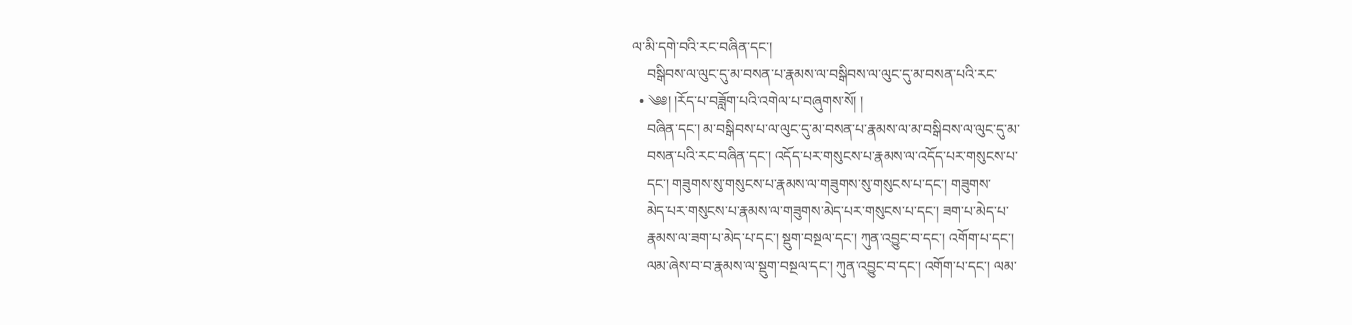ལ་མི་དགེ་བའི་རང་བཞིན་དང་།
    བསྒིབས་ལ་ལུང་དུ་མ་བསན་པ་རྣམས་ལ་བསྒིབས་ལ་ལུང་དུ་མ་བསན་པའི་རང་
  • ༄༅། །རོད་པ་བཟློག་པའི་འགེལ་པ་བཞུགས་སོ། །
    བཞིན་དང་། མ་བསྒིབས་པ་ལ་ལུང་དུ་མ་བསན་པ་རྣམས་ལ་མ་བསྒིབས་ལ་ལུང་དུ་མ་
    བསན་པའི་རང་བཞིན་དང་། འདོད་པར་གསུངས་པ་རྣམས་ལ་འདོད་པར་གསུངས་པ་
    དང་། གཟུགས་སུ་གསུངས་པ་རྣམས་ལ་གཟུགས་སུ་གསུངས་པ་དང་། གཟུགས་
    མེད་པར་གསུངས་པ་རྣམས་ལ་གཟུགས་མེད་པར་གསུངས་པ་དང་། ཟག་པ་མེད་པ་
    རྣམས་ལ་ཟག་པ་མེད་པ་དང་། སྡུག་བསྔལ་དང་། ཀུན་འབྱུང་བ་དང་། འགོག་པ་དང་།
    ལམ་ཞེས་བ་བ་རྣམས་ལ་སྡུག་བསྔལ་དང་། ཀུན་འབྱུང་བ་དང་། འགོག་པ་དང་། ལམ་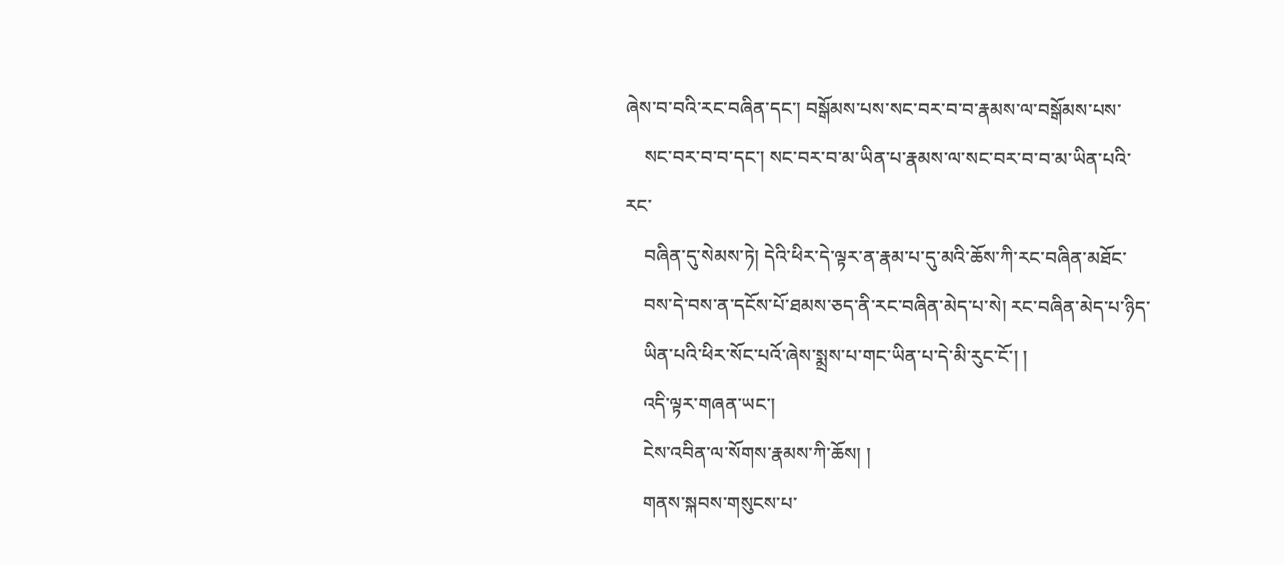ཞེས་བ་བའི་རང་བཞིན་དང་། བསྒོམས་པས་སང་བར་བ་བ་རྣམས་ལ་བསྒོམས་པས་
    སང་བར་བ་བ་དང་། སང་བར་བ་མ་ཡིན་པ་རྣམས་ལ་སང་བར་བ་བ་མ་ཡིན་པའི་རང་
    བཞིན་དུ་སེམས་ཏེ། དེའི་ཕིར་དེ་ལྟར་ན་རྣམ་པ་དུ་མའི་ཆོས་ཀི་རང་བཞིན་མཐོང་
    བས་དེ་བས་ན་དངོས་པོ་ཐམས་ཅད་ནི་རང་བཞིན་མེད་པ་སེ། རང་བཞིན་མེད་པ་ཉིད་
    ཡིན་པའི་ཕིར་སོང་པའོ་ཞེས་སྨྲས་པ་གང་ཡིན་པ་དེ་མི་རུང་ངོ་། །
    འདི་ལྟར་གཞན་ཡང་།
    ངེས་འབིན་ལ་སོགས་རྣམས་ཀི་ཆོས། །
    གནས་སྐབས་གསུངས་པ་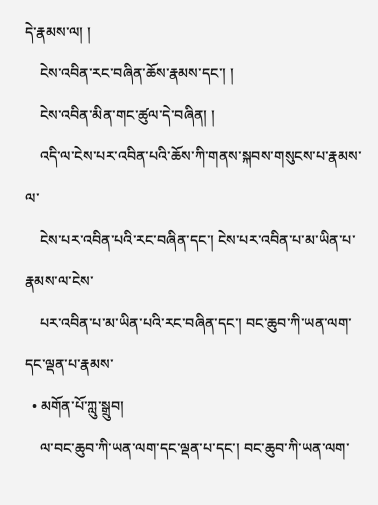དེ་རྣམས་ལ། །
    ངེས་འབིན་རང་བཞིན་ཆོས་རྣམས་དང་། །
    ངེས་འབིན་མིན་གང་ཚུལ་དེ་བཞིན། །
    འདི་ལ་ངེས་པར་འབིན་པའི་ཆོས་ཀི་གནས་སྐབས་གསུངས་པ་རྣམས་ལ་
    ངེས་པར་འབིན་པའི་རང་བཞིན་དང་། ངེས་པར་འབིན་པ་མ་ཡིན་པ་རྣམས་ལ་ངེས་
    པར་འབིན་པ་མ་ཡིན་པའི་རང་བཞིན་དང་། བང་ཆུབ་ཀི་ཡན་ལག་དང་ལྡན་པ་རྣམས་
  • མགོན་པོ་ཀླུ་སྒྲུབ།
    ལ་བང་ཆུབ་ཀི་ཡན་ལག་དང་ལྡན་པ་དང་། བང་ཆུབ་ཀི་ཡན་ལག་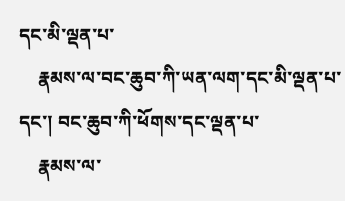དང་མི་ལྡན་པ་
    རྣམས་ལ་བང་ཆུབ་ཀི་ཡན་ལག་དང་མི་ལྡན་པ་དང་། བང་ཆུབ་ཀི་ཕོགས་དང་ལྡན་པ་
    རྣམས་ལ་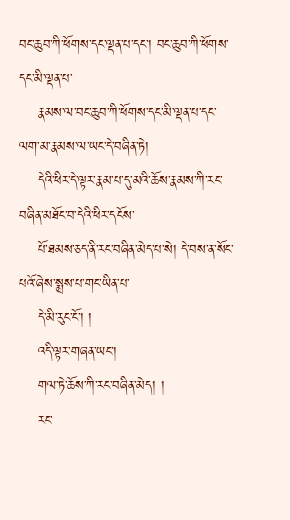བང་ཆུབ་ཀི་ཕོགས་དང་ལྡན་པ་དང་། བང་ཆུབ་ཀི་ཕོགས་དང་མི་ལྡན་པ་
    རྣམས་ལ་བང་ཆུབ་ཀི་ཕོགས་དང་མི་ལྡན་པ་དང་ལག་མ་རྣམས་ལ་ཡང་དེ་བཞིན་ཏེ།
    དེའི་ཕིར་དེ་ལྟར་རྣམ་པ་དུ་མའི་ཆོས་རྣམས་ཀི་རང་བཞིན་མཐོང་བ་དེའི་ཕིར་དངོས་
    པོ་ཐམས་ཅད་ནི་རང་བཞིན་མེད་པ་སེ། དེ་བས་ན་སོང་པའོ་ཞེས་སྨྲས་པ་གང་ཡིན་པ་
    དེ་མི་རུང་ངོ་། །
    འདི་ལྟར་གཞན་ཡང་།
    གལ་ཏེ་ཆོས་ཀི་རང་བཞིན་མེད། །
    རང་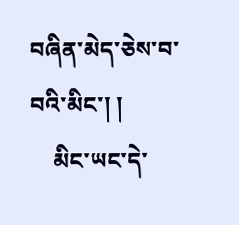བཞིན་མེད་ཅེས་བ་བའི་མིང་། །
    མིང་ཡང་དེ་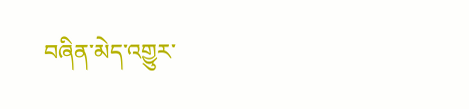བཞིན་མེད་འགྱུར་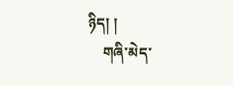ཉིད། །
    གཞི་མེད་